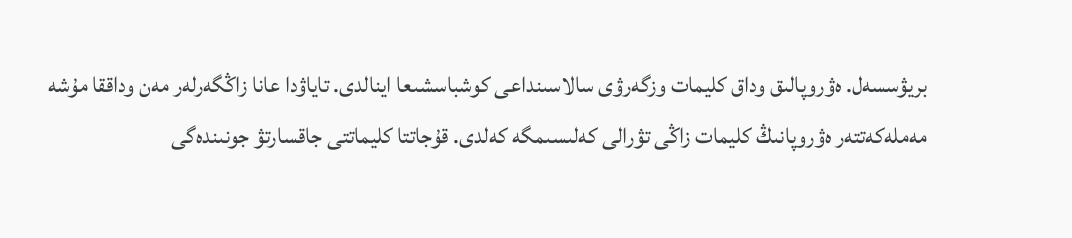بريۋسسەل. ەۋروپالىق وداق كليمات وزگەرۋى سالاسىنداعى كوشباسشىعا اينالدى. تاياۋدا عانا زاڭگەرلەر مەن وداققا مۇشە مەملەكەتتەر ەۋروپانىڭ كليمات زاڭى تۋرالى كەلىسىمگە كەلدى. قۇجاتتا كليماتتى جاقسارتۋ جونىندەگى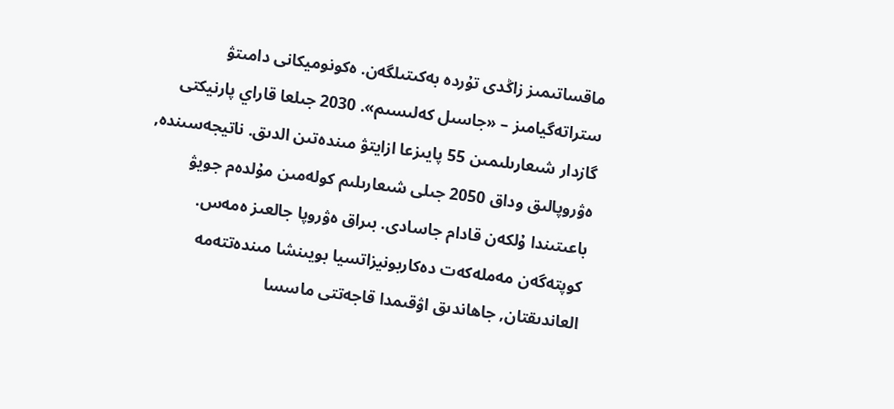ماقساتىمىز زاڭدى تۇردە بەكىتىلگەن. ەكونوميكانى دامىتۋ ستراتەگيامىز – «جاسىل كەلىسىم». 2030 جىلعا قاراي پارنيكتى گازدار شىعارىلىمىن 55 پايىزعا ازايتۋ مىندەتىن الدىق. ناتيجەسىندە, ەۋروپالىق وداق 2050 جىلى شىعارىلىم كولەمىن مۇلدەم جويۋ باعىتىندا ۇلكەن قادام جاسادى. بىراق ەۋروپا جالعىز ەمەس. كوپتەگەن مەملەكەت دەكاربونيزاتسيا بويىنشا مىندەتتەمە العاندىقتان, جاھاندىق اۋقىمدا قاجەتتى ماسسا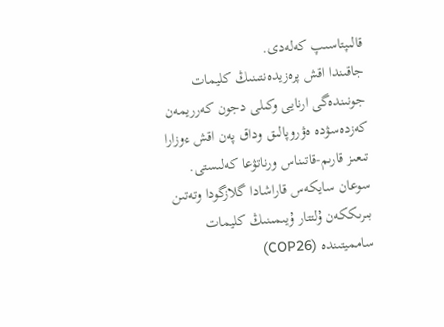قالىپتاسىپ كەلەدى.
جاقىندا اقش پرەزيدەنتىنىڭ كليمات جونىندەگى ارنايى وكىلى دجون كەرريمەن كەزدەسۋدە ەۋروپالىق وداق پەن اقش ءوزارا تىعىز قارىم-قاتىناس ورناتۋعا كەلىستى. سوعان سايكەس قاراشادا گلازگودا وتەتىن بىرىككەن ۇلتتار ۇيىمىنىڭ كليمات سامميتىندە (COP26)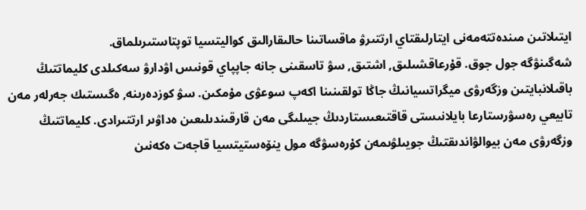ايتىلاتىن مىندەتتەمەنى ايتارلىقتاي ارتتىرۋ ماقساتىنا حالىقارالىق كواليتسيا توپتاستىرىلماق.
شەگىنۋگە جول جوق. قۇرعاقشىلىق, اشتىق, سۋ تاسقىنى جانە جاپپاي قونىس اۋدارۋ سەكىلدى كليماتتىڭ باقىلانبايتىن وزگەرۋى ميگراتسيانىڭ جاڭا تولقىنىنا اكەپ سوعۋى مۇمكىن. سۋ كوزدەرىنە, ەگىستىك جەرلەر مەن تابيعي رەسۋرستارعا بايلانىستى قاقتىعىستاردىڭ جيىلىگى مەن قارقىندىلىعىن ەداۋىر ارتتىرادى. كليماتتىڭ وزگەرۋى مەن بيوالۋاندىقتىڭ جويىلۋىمەن كۇرەسۋگە مول ينۆەستيتسيا قاجەت ەكەنىن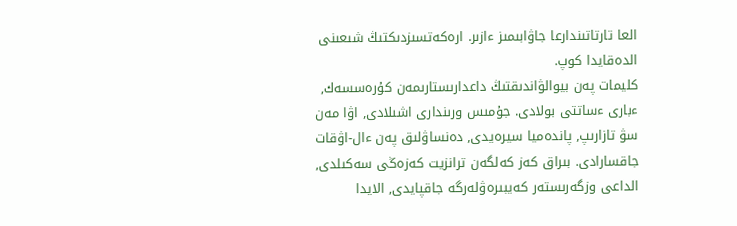العا تارتاتىندارعا جاۋابىمىز ءازىر. ارەكەتسىزدىكتىڭ شىعىنى الدەقايدا كوپ.
كليمات پەن بيوالۋاندىقتىڭ داعدارىستارىمەن كۇرەسسەك, ءبارى ءساتتى بولادى. جۇمىس ورىندارى اشىلادى, اۋا مەن سۋ تازارىپ, پاندەميا سيرەيدى, دەنساۋلىق پەن ءال-اۋقات جاقسارادى. بىراق كەز كەلگەن ترانزيت كەزەڭى سەكىلدى, الداعى وزگەرىستەر كەيبىرەۋلەرگە جاقپايدى, الايدا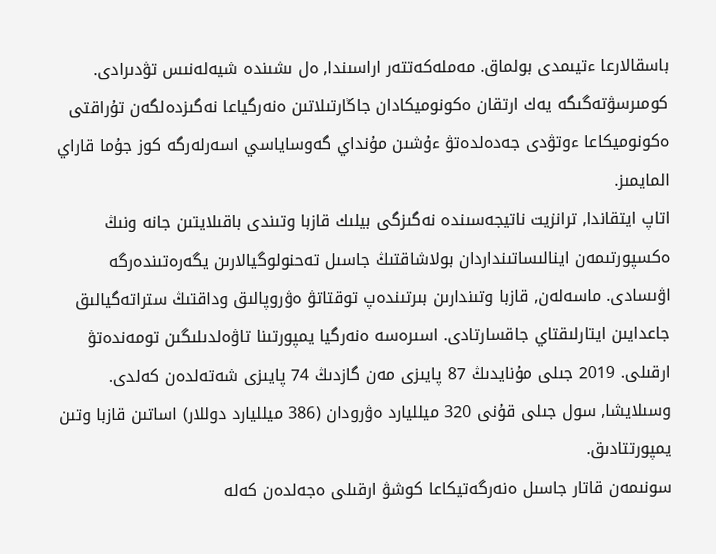باسقالارعا ءتيىمدى بولماق. مەملەكەتتەر اراسىندا, ەل ىشىندە شيەلەنىس تۋدىرادى. كومىرسۋتەگىگە يەك ارتقان ەكونوميكادان جاڭارتىلاتىن ەنەرگياعا نەگىزدەلگەن تۇراقتى ەكونوميكاعا ءوتۋدى جەدەلدەتۋ ءۇشىن مۇنداي گەوساياسي اسەرلەرگە كوز جۇما قاراي المايمىز.
اتاپ ايتقاندا, ترانزيت ناتيجەسىندە نەگىزگى بيلىك قازبا وتىندى باقىلايتىن جانە ونىڭ ەكسپورتىمەن اينالىساتىنداردان بولاشاقتىڭ جاسىل تەحنولوگيالارىن يگەرەتىندەرگە اۋىسادى. ماسەلەن, قازبا وتىندارىن بىرتىندەپ توقتاتۋ ەۋروپالىق وداقتىڭ ستراتەگيالىق جاعدايىن ايتارلىقتاي جاقسارتادى. اسىرەسە ەنەرگيا يمپورتىنا تاۋەلدىلىگىن تومەندەتۋ ارقىلى. 2019 جىلى مۇنايدىڭ 87 پايىزى مەن گازدىڭ 74 پايىزى شەتەلدەن كەلدى. وسىلايشا, سول جىلى قۇنى 320 ميلليارد ەۋرودان (386 ميلليارد دوللار) اساتىن قازبا وتىن يمپورتتادىق.
سونىمەن قاتار جاسىل ەنەرگەتيكاعا كوشۋ ارقىلى ەجەلدەن كەلە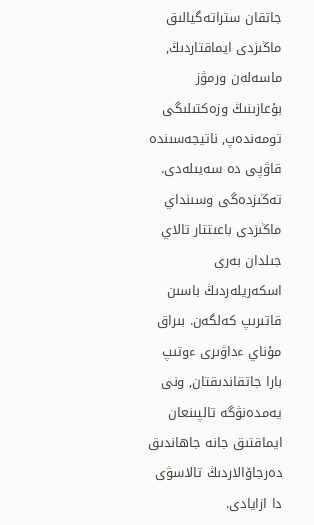جاتقان ستراتەگيالىق ماڭىزدى ايماقتاردىڭ, ماسەلەن ورمۋز بۇعازىنىڭ وزەكتىلىگى تومەندەپ, ناتيجەسىندە قاۋپى دە سەيىلەدى. تەڭىزدەگى وسىنداي ماڭىزدى باعىتتار تالاي جىلدان بەرى اسكەريلەردىڭ باسىن قاتىرىپ كەلگەن. بىراق مۇناي ءداۋىرى ءوتىپ بارا جاتقاندىقتان, ونى يەمدەنۋگە تالپىنعان ايماقتىق جانە جاھاندىق دەرجاۆالاردىڭ تالاسۋى دا ازايادى.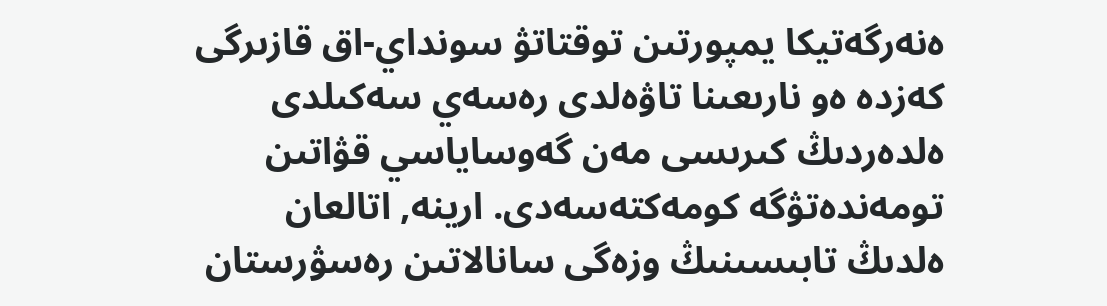ەنەرگەتيكا يمپورتىن توقتاتۋ سونداي-اق قازىرگى كەزدە ەو نارىعىنا تاۋەلدى رەسەي سەكىلدى ەلدەردىڭ كىرىسى مەن گەوساياسي قۋاتىن تومەندەتۋگە كومەكتەسەدى. ارينە, اتالعان ەلدىڭ تابىسىنىڭ وزەگى سانالاتىن رەسۋرستان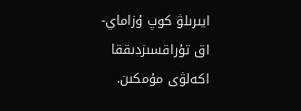ايىرىلۋ كوپ ۇزاماي-اق تۇراقسىزدىققا اكەلۋى مۇمكىن.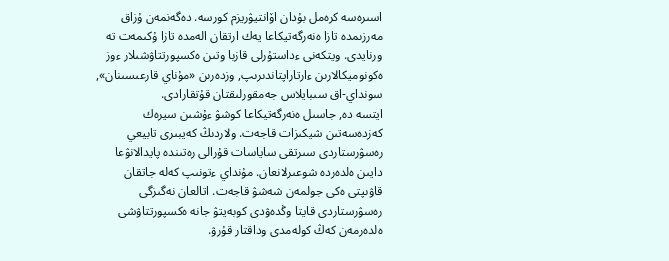اسىرەسە كرەمل بۇدان اۆانتيۋريزم كورسە. دەگەنمەن ۇزاق مەرزىمدە تازا ەنەرگەتيكاعا يەك ارتقان الەمدە تازا ۇكىمەت تە ورنايدى. ويتكەنى ءداستۇرلى قازبا وتىن ەكسپورتتاۋشىلار ءوز ەكونوميكالارىن ءارتاراپتاندىرىپ, وزدەرىن «مۇناي قارعىسىنان», سونداي-اق سىبايلاس جەمقورلىقتان قۇتقارادى.
ايتسە دە, جاسىل ەنەرگەتيكاعا كوشۋ ءۇشىن سيرەك كەزدەسەتىن شيكىزات قاجەت. ولاردىڭ كەيبىرى تابيعي رەسۋرستاردى سىرتقى ساياسات قۇرالى رەتىندە پايدالانۋعا دايىن ەلدەردە شوعىرلانعان. مۇنداي ءتونىپ كەلە جاتقان قاۋىپتى ەكى جولمەن شەشۋ قاجەت. اتالعان نەگىزگى رەسۋرستاردى قايتا وڭدەۋدى كوبەيتۋ جانە ەكسپورتتاۋشى ەلدەرمەن كەڭ كولەمدى وداقتار قۇرۋ.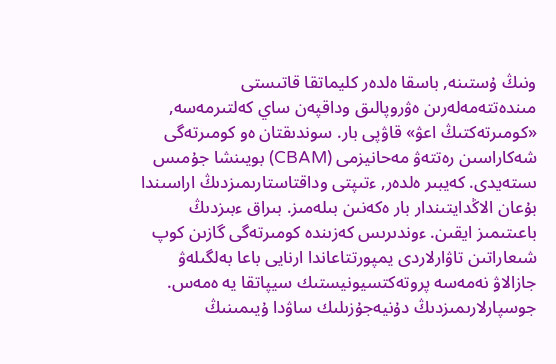ونىڭ ۇستىنە, باسقا ەلدەر كليماتقا قاتىستى مىندەتتەمەلەرىن ەۋروپالىق وداقپەن ساي كەلتىرمەسە, «كومىرتەكتىڭ اعۋ» قاۋپى بار. سوندىقتان ەو كومىرتەگى شەكاراسىن رەتتەۋ مەحانيزمى (CBAM) بويىنشا جۇمىس ىستەيدى. كەيبىر ەلدەر, ءتىپتى وداقتاستارىمىزدىڭ اراسىندا بۇعان الاڭدايتىندار بار ەكەنىن بىلەمىز. بىراق ءبىزدىڭ باعىتىمىز ايقىن. ءوندىرىس كەزىندە كومىرتەگى گازىن كوپ شىعاراتىن تاۋارلاردى يمپورتتاعاندا ارنايى باعا بەلگىلەۋ جازالاۋ نەمەسە پروتەكتسيونيستىك سيپاتقا يە ەمەس.
جوسپارلارىمىزدىڭ دۇنيەجۇزىلىك ساۋدا ۇيىمىنىڭ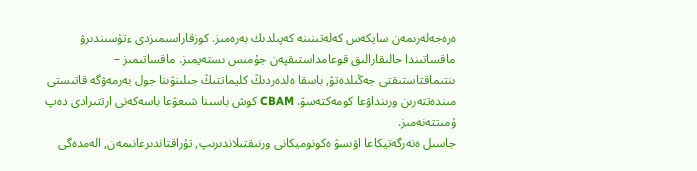ەرەجەلەرىمەن سايكەس كەلەتىنىنە كەپىلدىك بەرەمىز. كوزقاراسىمىزدى ءتۇسىندىرۋ ماقساتىندا حالىقارالىق قوعامداستىقپەن جۇمىس ىستەيمىز. ماقساتىمىز – ىنتىماقتاستىقتى جەڭىلدەتۋ, باسقا ەلدەردىڭ كليماتتىڭ جىلىنۋىنا جول بەرمەۋگە قاتىستى مىندەتتەرىن ورىنداۋعا كومەكتەسۋ. CBAM كوش باسىنا شىعۋعا باسەكەنى ارتتىرادى دەپ ۇمىتتەنەمىز.
جاسىل ەنەرگەتيكاعا اۋىسۋ ەكونوميكانى ورنىقتىلاندىرىپ, تۇراقتاندىرعانىمەن, الەمدەگى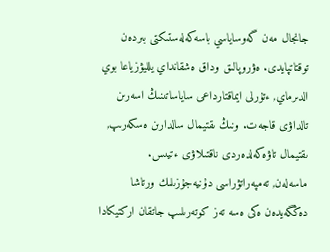جانجال مەن گەوساياسي باسەكەلەستىكتى بىردەن توقتاتپايدى. ەۋروپالىق وداق ەشقانداي يلليۋزياعا بوي الدىرماي, ءتۇرلى ايماقتارداعى ساياساتىنىڭ اسەرىن تالداۋى قاجەت. ونىڭ ىقتيمال سالدارىن ەسكەرىپ, ىقتيمال تاۋەكەلدەردى ناقتىلاۋى ءتيىس.
ماسەلەن, تەمپەراتۋراسى دۇنيەجۇزىلىك ورتاشا دەڭگەيدەن ەكى ەسە تەز كوتەرىلىپ جاتقان اركتيكادا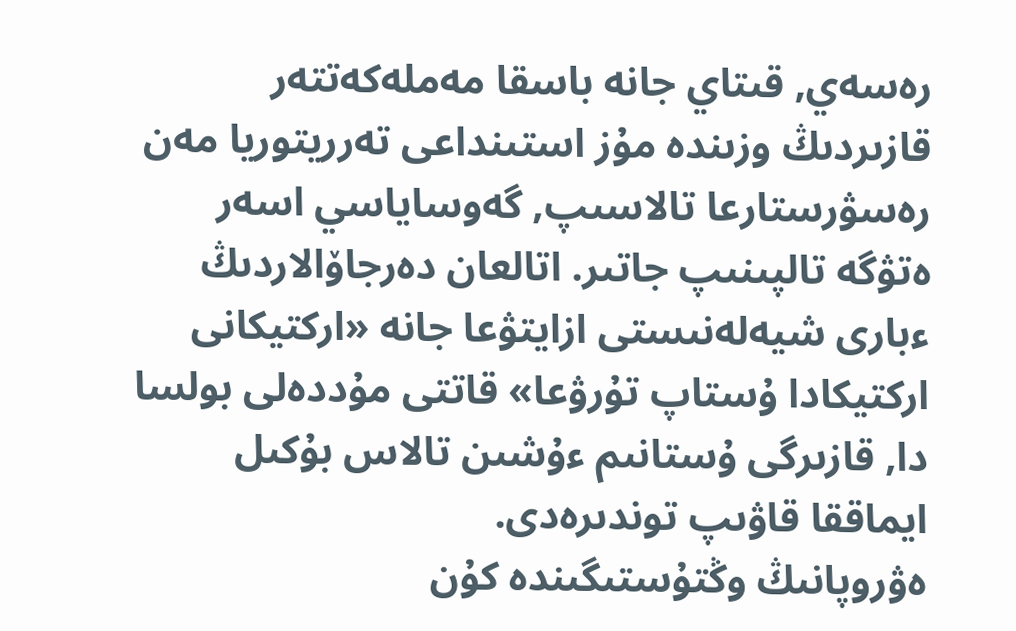رەسەي, قىتاي جانە باسقا مەملەكەتتەر قازىردىڭ وزىندە مۇز استىنداعى تەرريتوريا مەن رەسۋرستارعا تالاسىپ, گەوساياسي اسەر ەتۋگە تالپىنىپ جاتىر. اتالعان دەرجاۆالاردىڭ ءبارى شيەلەنىستى ازايتۋعا جانە «اركتيكانى اركتيكادا ۇستاپ تۇرۋعا» قاتتى مۇددەلى بولسا دا, قازىرگى ۇستانىم ءۇشىن تالاس بۇكىل ايماققا قاۋىپ توندىرەدى.
ەۋروپانىڭ وڭتۇستىگىندە كۇن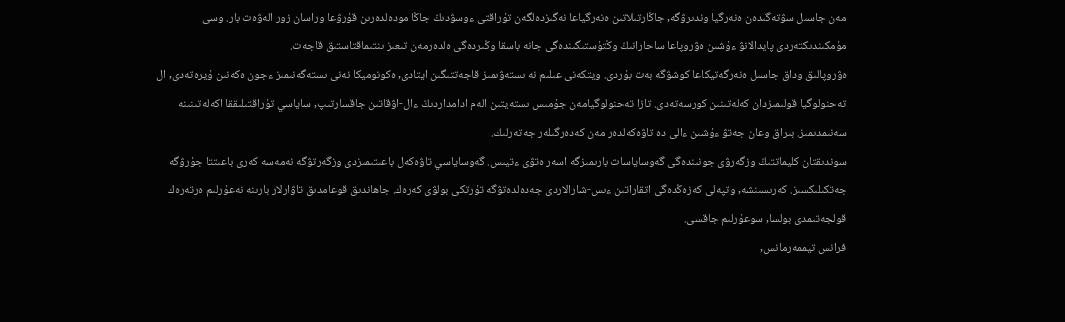مەن جاسىل سۋتەگىدەن ەنەرگيا وندىرۋگە, جاڭارتىلاتىن ەنەرگياعا نەگىزدەلگەن تۇراقتى ءوسۋدىڭ جاڭا مودەلدەرىن قۇرۋعا وراسان زور الەۋەت بار. وسى مۇمكىندىكتەردى پايدالانۋ ءۇشىن ەۋروپاعا ساحارانىڭ وڭتۇستىگىندەگى جانە باسقا وڭىردەگى ەلدەرمەن تىعىز ىنتىماقتاستىق قاجەت.
ەۋروپالىق وداق جاسىل ەنەرگەتيكاعا كوشۋگە بەت بۇردى. ويتكەنى عىلىم نە ىستەۋىمىز قاجەتتىگىن ايتادى, ەكونوميكا نەنى ىستەگەنىمىز ءجون ەكەنىن ۇيرەتەدى, ال تەحنولوگيا قولىمىزدان كەلەتىنىن كورسەتەدى. تازا تەحنولوگيامەن جۇمىس ىستەيتىن الەم ادامداردىڭ ءال-اۋقاتىن جاقسارتىپ, ساياسي تۇراقتىلىققا اكەلەتىنىنە سەنىمدىمىز. بىراق وعان جەتۋ ءۇشىن ءالى دە تاۋەكەلدەر مەن كەدەرگىلەر جەتەرلىك.
سوندىقتان كليماتتىڭ وزگەرۋى جونىندەگى گەوساياسات بارىمىزگە اسەر ەتۋى ءتيىس. گەوساياسي تاۋەكەل باعىتىمىزدى وزگەرتۋگە نەمەسە كەرى باعىتتا جۇرۋگە جەتكىلىكسىز. كەرىسىنشە, وتپەلى كەزەڭدەگى اتقاراتىن ءىس-شارالاردى جەدەلدەتۋگە تۇرتكى بولۋى كەرەك. جاھاندىق قوعامدىق تاۋارلار بارىنە نەعۇرلىم ەرتەرەك قولجەتىمدى بولسا, سوعۇرلىم جاقسى.
فرانس تيممەرمانس,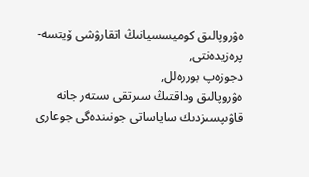ەۋروپالىق كوميسسيانىڭ اتقارۋشى ۆيتسە-پرەزيدەنتى,
دجوزەپ بوررەلل,
ەۋروپالىق وداقتىڭ سىرتقى ىستەر جانە قاۋىپسىزدىك ساياساتى جونىندەگى جوعارى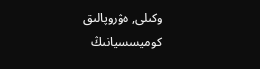وكىلى, ەۋروپالىق كوميسسيانىڭ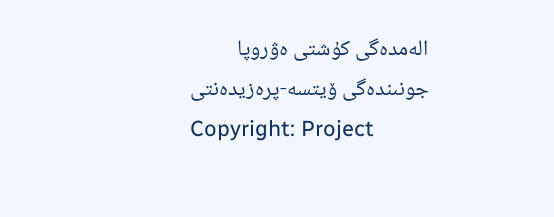الەمدەگى كۇشتى ەۋروپا جونىندەگى ۆيتسە-پرەزيدەنتى
Copyright: Project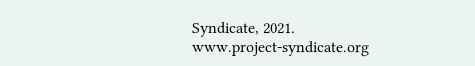Syndicate, 2021.
www.project-syndicate.org